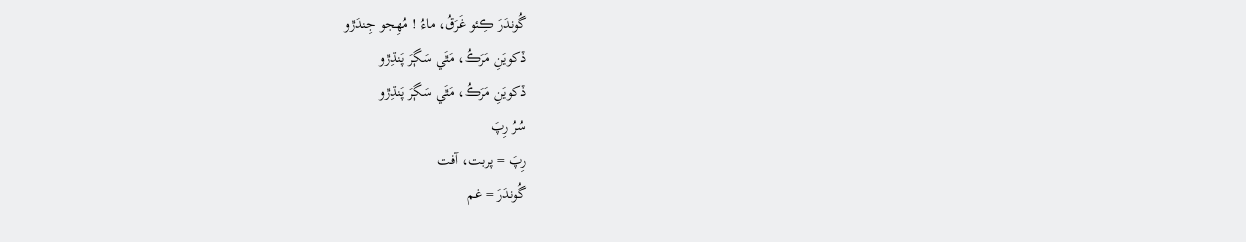گُوندَرَ ڪِئو غَرَقُ، ماءُ ! مُهِجو جِندَڙو
ڏکويَنِ مَرَڪُ، مَٿَي سَڳرَ پَنڌِڙو
ڏکويَنِ مَرَڪُ، مَٿَي سَڳرَ پَنڌِڙو
سُرُ رِپَ
رِپَ = پربت، آفت
گُوندَرَ = غم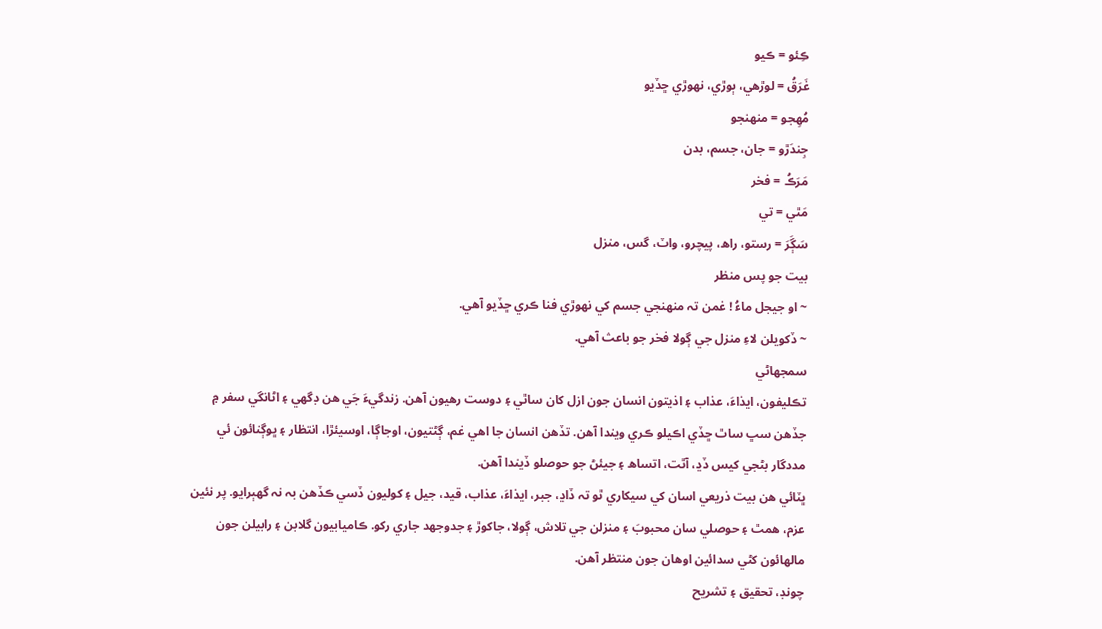ڪِئو = ڪيو
غَرَقُ = لوڙهي، ٻوڙي، نهوڙي ڇڏيو
مُهِجو = منهنجو
جِندَڙو = جان، جسم، بدن
مَرَڪُ = فخر
مَٿي = تي
سَڳَرَ = رستو، راھ، پيچرو، واٽ، گس، منزل
بيت جو پس منظر
~ او جيجل ماءُ ! غمن تہ منهنجي جسم کي نهوڙي فنا ڪري ڇڏيو آهي.
~ ڏکويلن لاءِ منزل جي ڳولا فخر جو باعث آهي.
سمجهاڻي
تڪليفون، ايذاءَ، عذاب ۽ اذيتون انسان جون ازل کان ساٿي ۽ دوست رهيون آهن. زندگيءَ جَي هن ڊگهي ۽ اڻانگي سفر ۾ جڏهن سڀ ساٿ ڇڏي اڪيلو ڪري ويندا آهن. تڏهن انسان جا اهي غم، ڳڻتيون، اوجاڳا، اوسيئڙا، انتظار ۽ ڀوڳنائون ئي مددگار بڻجي کيس ڏڍ، آٿت، اتساھ ۽ جيئڻ جو حوصلو ڏيندا آهن.
ڀٽائي هن بيت ذريعي اسان کي سيکاري ٿو تہ ڏاڍ، جبر، ايذاءَ، عذاب، قيد، جيل ۽ کوليون ڏسي ڪڏهن بہ نہ گهٻرايو. پر نئين عزم، همٿ ۽ حوصلي سان محبوبَ ۽ منزلن جي تلاش، ڳولا، جاکوڙ ۽ جدوجهد جاري رکو. ڪاميابيون گلابن ۽ رابيلن جون مالهائون کڻي سدائين اوهان جون منتظر آهن.
چونڊ، تحقيق ۽ تشريح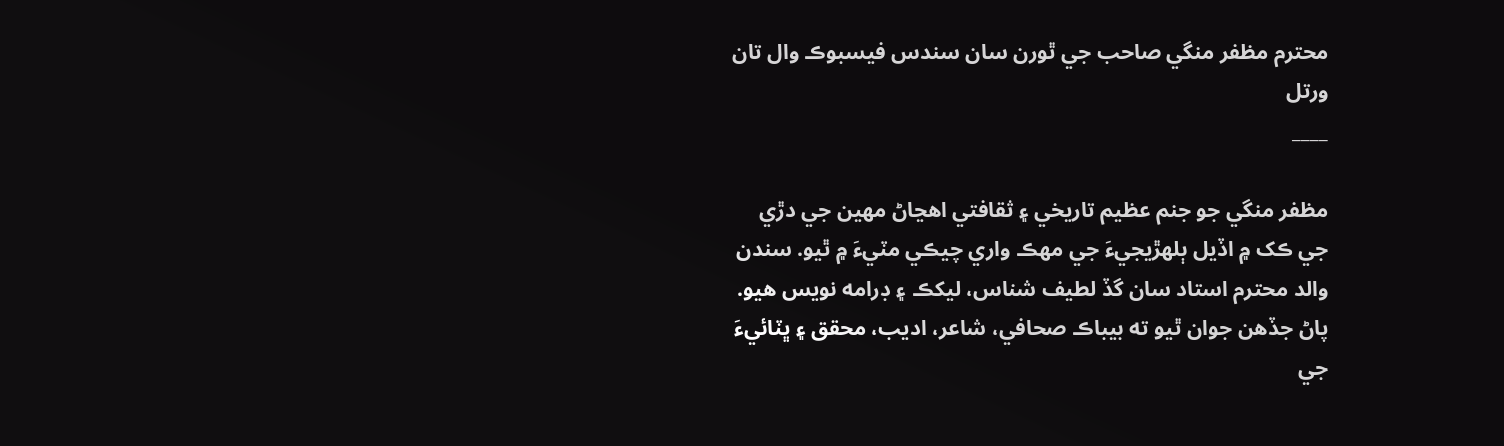محترم مظفر منگي صاحب جي ٿورن سان سندس فيسبوڪ وال تان ورتل
____

مظفر منگي جو جنم عظيم تاريخي ۽ ثقافتي اهڃاڻ مهين جي دڙي جي ڪک ۾ اڏيل ٻلهڙيجيءَ جي مهڪ واري چيڪي مٽيءَ ۾ ٿيو. سندن والد محترم استاد سان گڏ لطيف شناس، ليکڪ ۽ ڊرامه نويس هيو. پاڻ جڏهن جوان ٿيو ته بيباڪ صحافي، شاعر، اديب، محقق ۽ ڀٽائيءَ جي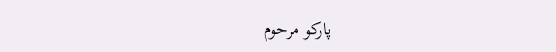پارکو مرحوم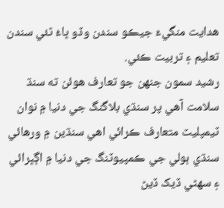هدايت منگيءَ جيڪو سندن وڏو ڀاءُ ٿئي سندن تعليم ۽ تربيت ڪئي.
رشيد سمون جنهن جو تعارف هوئن ته سنڌ سلامت آهي پر سنڌي بلاگنگ جي دنيا ۾ نوان ٽيمپليٽ متعارف ڪرائي اهي سنڌين ۾ ورهائي سنڌي ٻولي جي ڪمپيوٽنگ جي دنيا ۾ اڳڀرائي ۽ سهڻي ڏيک ڏيڻ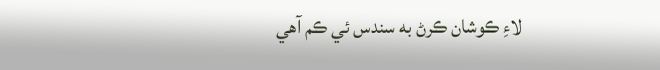لاءِ ڪوشان ڪرڻ به سندس ئي ڪم آهي